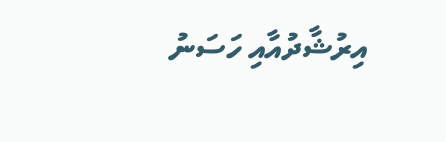އިރުޝާދުއާއި ހަސަނު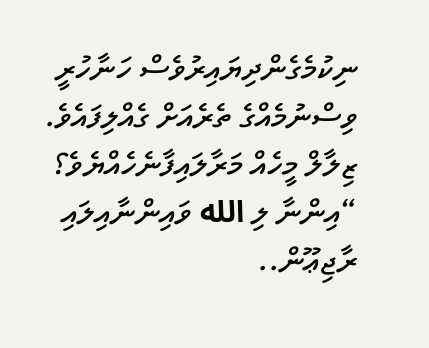ނިކުމެގެންދިޔައިރުވެސް ހަނާހުރީ ވިސްނުމެއްގެ ތެރެއަށް ގެއްލިފައެވެ. ޒިލާލް މީހެއް މަރާލައިފާނެހެއްޔެވެ؟
“އިންނާ ލި الله ވައިންނާއިލައި ރާޖިޢޫން..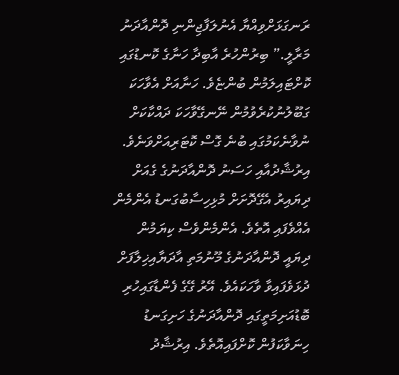ރަނގަޅަށްވިއްޔާ އެނުލަފާޖިންނި ދޮންއާދަނު މަރާލީ.” ބިރުންހުރެ އާބިދާ ހަނާގެ ކޮނޑުގައި ކޮށްޓައިލަމުން ބުންޏެވެ. ހަނާއަށް އެވާހަކަ ގަބޫލުނުކުރެވުމުން ނޭނގޭވާހަކަ ދައްކާކަށް ނުވާނެކަމުގައި ބުނެ ގޮސް ކޮޓަރިއަށްވަނެވެ.
އިރުޝާދުއާއި ހަސަނު ދޮންއާދަނުގެ ގެއަށް ދިޔައިރު އެގޭދޮށަށް މުޅިހިސާބުގަނޑު އެންމެން އެއްވެފައި އޮތެވެ. އެންމެންވެސް ކިޔަމުން ދިޔައީ ދޮންއާދަނުގެ މޫނުމަތި އާދަޔާއިޚިލާފަށް ދުޅަވެފައިވާ ވާހަކައެވެ. އޭރު ގޭގެ ފެންޑާގައިހުރި ބޮޑުއަށިމަތީގައި ދޮންއާދަނުގެ ހަށިގަނޑު ހިނަވާކަފުން ކޮށްފައިއޮތެވެ. އިރުޝާދު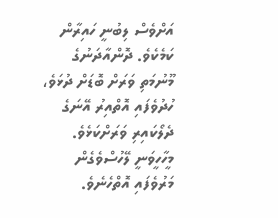އަށްވެސް ލިބުނީ ހައިރާން ކަމެކެވެ. ދޮންއާދަނުގެ މޫނުމަތި ވަރަށް ބޮޑަށް ދުޅަވެ، ހުދުވެފައި އޮތްއިރު އޭނަގެ ދެލޯކައިރި ވަރަށްކަޅެވެ. މީހާހީވަނީ ލޭހުސްވެގެން މަރުވެފައި އޮތްހެނެވެ.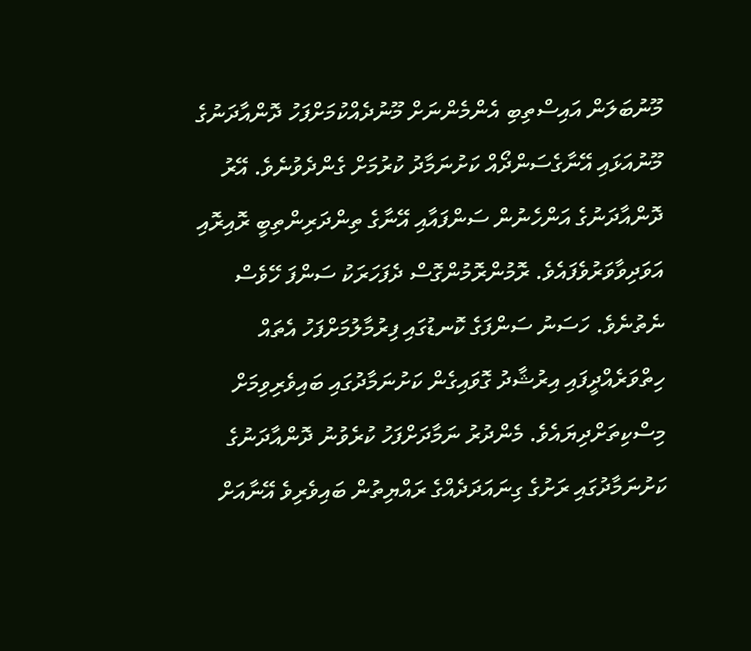މޫނުބަލަން އައިސްތިބި އެންމެންނަށް މޫނުދެއްކުމަށްފަހު ދޮންއާދަނުގެ މޫނުއަޅައި އޭނާގެސަންދޯއް ކަށުނަމާދު ކުރުމަށް ގެންދެވުނެވެ. އޭރު ދޮންއާދަނުގެ އަންހެނުން ސަންފައާއި އޭނާގެ ތިންދަރިންތިބީ ރޮއިރޮއި އަވަދިވާވަރުވެފައެވެ. ރޮމުންރޮމުންގޮސް ދެފަހަރަކު ސަންފަ ހޭވެސް ނެތުނެވެ. ހަސަނު ސަންފަގެ ކޮނޑުގައި ފިރުމާލުމަށްފަހު އެތައް ހިތްވަރެއްދީފައި އިރުޝާދު ގޮވައިގެން ކަށުނަމާދުގައި ބައިވެރިވިމަށް މިސްކިތަށްދިޔައެވެ. މެންދުރު ނަމާދަށްފަހު ކުރެވުނު ދޮންއާދަނުގެ ކަށުނަމާދުގައި ރަށުގެ ގިނައަދަދެއްގެ ރައްޔިތުން ބައިވެރިވެ އޭނާއަށް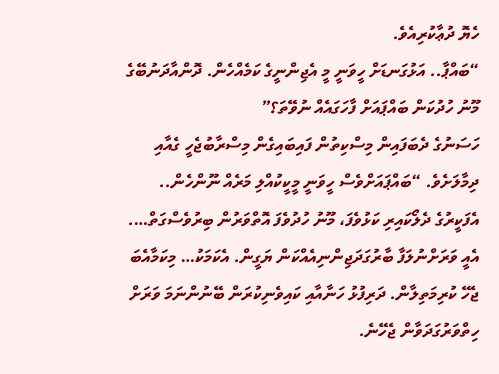ހެޔޮ ދުޢާކުރިއެވެ.
“ބައްޕާ.. އަޅުގަނޑަށް ހީވަނީ މީ އެޖިންނީގެ ކަމެއްހެން. ދޮންއާދަނުބޭގެ މޫނު ހުދުކަން ބައްޕައަށް ފާހަގައެއް ނުވޭތަ؟”
ހަސަނުގެ ދެބަފައިން މިސްކިތުން ފައިބައިގެން މިސްރާބުޖެހީ ގެއާއި ދިމާލަށެވެ. “ބައްޕައަށްވެސް ހީވަނީ މީކީކުއްލި މަރެއް ނޫންހެން.. އެފަކީރުގެ ދެލޯކައިރި ކަޅުވެފަ، މޫނު ހުދުވެފަ އޮތްވަރުން ބިރުވެސްގަތް…. އެއީ ވަރަށްނުލަފާ ބާރުގަދަޖިންނިއެއްކަން ޔަގީން. އެކަމަކު… މިކަމާއެބަ ޖެހޭ ކުރިމަތިލާން. ދަރިފުޅު ހަނާއާއި ކައިވެނިކުރަން ބޭނުންނަމަ ވަރަށް ހިތްވަރުގަދަވާން ޖެހޭނެ.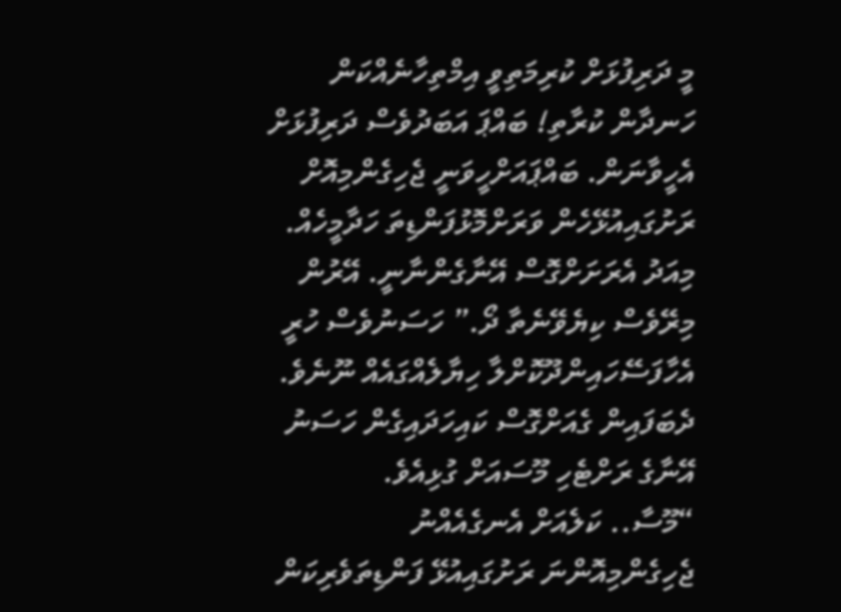މީ ދަރިފުޅަށް ކުރިމަތިވީ އިމްތިހާނެއްކަން ހަނދާން ކުރާތި! ބައްޕަ އަބަދުވެސް ދަރިފުޅަށް އެހީވާނަން. ބައްޕައަށްހީވަނީ ޖެހިގެންމިއޮށް ރަށުގައިއުޅޭހެން ވަރަށްމޮޅުފަންޑިތަ ހަދާމީހެއް. މިއަދު އެރަށަށްގޮސް އޭނާގެންނާނީ. އޭރުން މިރޭވެސް ކިޔެވޭނެތާ ދޯ.” ހަސަނުވެސް ހުރީ އެހާފަސޭހައިންދޫކޮށްލާ ހިޔާލެއްގައެއް ނޫނެވެ.
ދެބަފައިން ގެއަށްގޮސް ކައިހަދައިގެން ހަސަނު އޭނާގެ ރަށްޓެހި މޫސައަށް ގުޅިއެވެ.
“މޫސާ.. ކަލެއަށް އެނގެއެއްނު ޖެހިގެންމިއޮންނަ ރަށުގައިއުޅޭ ފަންޑިތަވެރިކަން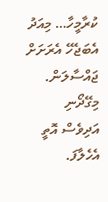ކުރާމީހާ… މިއަދު އެބަޖެހޭ އެރަށަށް ޖައްސާލަން. މިގޭދޯނި އަދިވެސް އޮތީ އެހެލާފަ.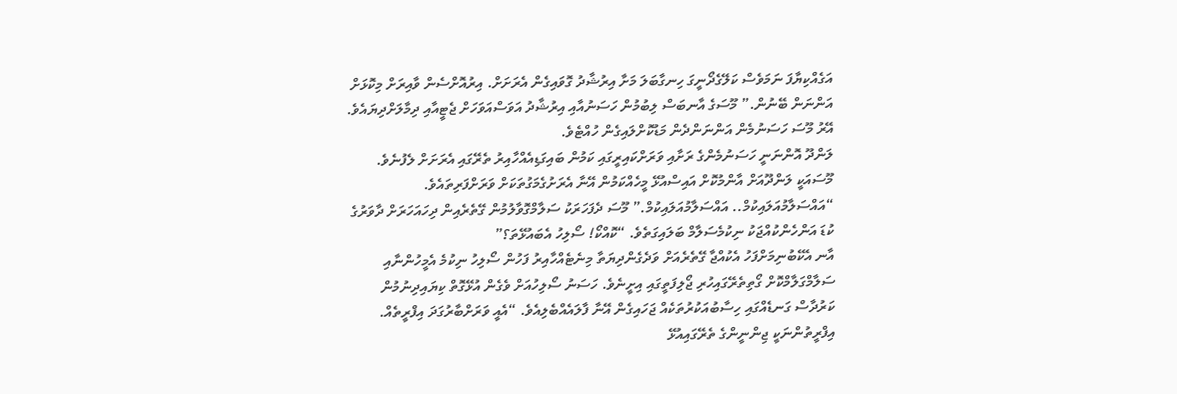އަގެއްކިޔާފަ ނަމަވެސް ކަލޭގެދޯނީގަ ހިނގާބަލަ މަށާ އިރުޝާދު ގޮވައިގެން އެރަށަށް. އިރުއޮށްސެން ވާއިރަށް މިކޮޅަށް އަންނަން ބޭނުން.” މޫސަގެ އާނބަސް ލިބުމުން ހަސަނުއާއި އިރުޝާދު އަވަސްއަވަހަށް ޖެޓީއާއި ދިމާލަށްދިޔައެވެ. އޭރު މޫސަ ހަސަނުމެން އަންނަންދެން މަޑުކޮށްލައިގެން ހުއްޓެވެ.
ލަންދޫ އޮންނަނީ ހަސަނުމެންގެ ރަށާއި ވަރަށްކައިރީގައި ކަމުން ބައިގަޑިއެއްހާއިރު ތެރޭގައި އެރަށަށް ލެފުނެވެ. މޫސައަކީ ލަންދޫއަށް އާންމުކޮށް އައިސްއުޅޭ މީހެއްކަމުން އޭނާ އެރަށުގެމަގުތަކަށް ވަރަށްފަރިތައެވެ. “އައްސަލާމުއަލައިކުމް.. އައްސަލާމުއަލައިކުމް.” މޫސަ ދެފަހަރަކު ސަލާމްގޮވާލުމުން ގޭތެރެއިން ދިހައަހަރަށް ދާވަރުގެ ކުޑަ އަންހެންކުއްޖަކު ނިކުމެސަލާމް ބަލައިގަތެވެ. “ކޮއްކޯ! ސޯލިހު އެބައުޅޭތަ؟”
އާނ އެކޭބުނިމަށްފަހު އެކުއްޖާ ގޭތެރެއަށް ވަދެގެންދިޔަތާ މިނެޓެއްހާއިރު ފަހުން ސޯލިހު ނިކުމެ އެމީހުންނާއި ސަލާމްގަލާމްކޮށް ގޯތިތެރޭގައިހުރި ޖޯލިފަތީގައި އިށީނެވެ. ހަސަނު ސޯލިހުއަށް ވެގެން އުޅޭގޮތް ކިޔައިދިނުމުން ކަރުދާސް ގަނޑެއްގައި ހިސާބުއަކުރުތަކެއް ޖަހައިގެން އޭނާ ފާލައެއްބެލިއެވެ. “އެއީ ވަރަށްބާރުގަދަ އިފްރީތެއް. އިފްރީތުންނަކީ ޖިންނީންގެ ތެރޭގައިއުޅޭ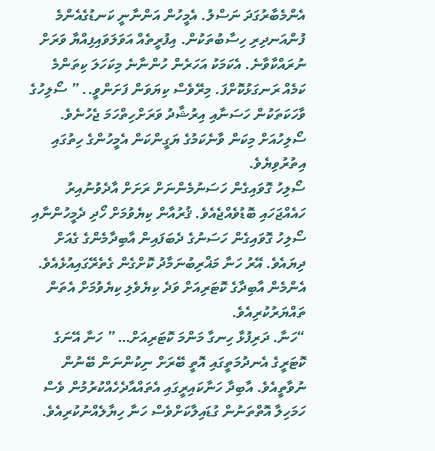އެންމެބާރުގަދަ ނަސްލު. އެމީހުން އަންނާނީ ކަނޑުގެއެންމެ ފުންއަނދިރި ހިސާބުތަކުން. އިފުރީތެއް އަވަލަވައިފިއްޔާ ވަރަށް ނުރައްކާވާނެ. އެކަމަކު އަހަރެން ހުންނާނެ މިކަހަލަ ކިތަންމެ ކަމެއް ރަނގަޅުކޮށްފަ. މިރޭވެސް ކިޔަވަން ފަށަންވީ.. ” ސޯލިހުގެ ވާހަކަތަކުން ހަސަނާއި އިރުޝާދު ވަރަށްހިތްހަމަ ޖެހުނެވެ. ސޯލިހުއަށް މިކަން ވާނެކަމުގެ ޔަގީންކަން އެމީހުންގެ ހިތުގައި އިތުރުވިޔެވެ.
ސޯލިހު ގޮވައިގެން ހަސަނުމެންނަށް ރަށަށް އާދެވުނުއިރު ހައެއްޖަހައި ބޮޑުވެއްޖެއެވެ. ޤުރުއާން ކިޔެވުމަށް ހޯދި ދެމީހުންނާއި ސޯލިހު ގޮވައިގެން ހަސަނުގެ ދެބަފައިން އާބިދާމެންގެ ގެއަށް ދިޔައެވެ. އޭރު ހަނާ މަޣްރިބުނަމާދު ކޮށްގެން ގެތެރޭގައިއުޅެއެވެ. އެންމެން އާބިދާގެ ކޮޓަރިއަށް ވަދެ ކިޔެވެލި ކިޔެވުމަށް އެތަން ތައްޔަރުކުރިއެވެ.
“ހަނާ. ދަރިފުޅާ ހިނގާ މަންމަ ކޮޓަރިއަށް… ” ހަނާ އޭނަގެ ކޮޓަރީގެ އެނދުމަތީގައި އޮތީ ބޭރަށް ނިކުންނަން ބޭނުން ނުވާތީއެވެ. އާބިދާ ހަނާކައިރީގައި އެތައްއާދެހެއްކުރުމުން ވެސް ހަމަހިލާ އޮތްތަނުން ގުޑައިލާކަށްވެސް ހަނާ ހިޔާލެއްނުކުރިއެވެ.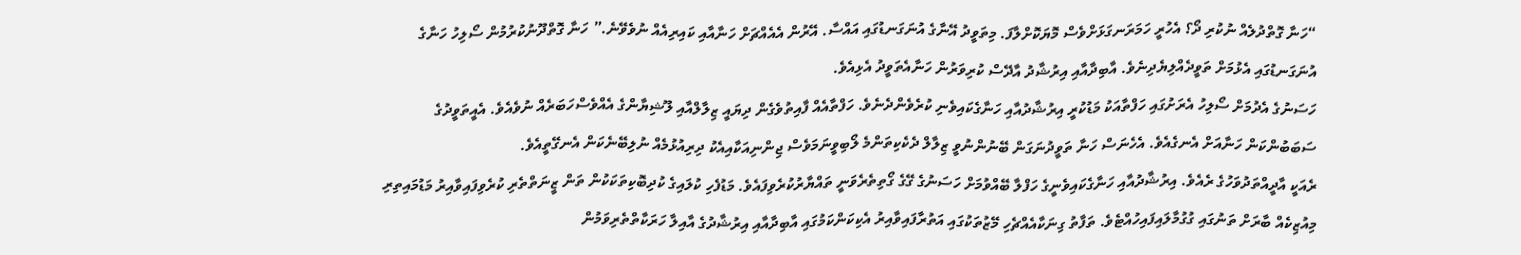“ހަނާ ގޮތްދުލެއް ނުކުރި ދޯ؟ އެހުރީ ހަމަރަނގަޅަށްވެސް މޮޔަކޮށްލާފަ. މިތަވީދު އޭނާގެ އުނަގަނޑުގައި އައްސާ. އޭރުން އެއެއްޗަށް ހަނާއާއި ކައިރިއެއް ނުވެވޭނެ.” ހަނާ ގޮތްދޫނުކުރުމުން ސޯލިހު ހަނާގެ އުނަގަނޑުގައި އެޅުމަށް ތަވީދެއްލިޔެދިނެވެ. އާބިދާއާއި އިރުޝާދު އާދޭސް ކުރިވަރުން ހަނާއެތަވީދު އެޅިއެވެ.
ހަސަނުގެ އެދުމަށް ސޯލިހު އެރަށުގައި ހަފްތާއަކު މަޑުކުރީ އިރުޝާދުއާއި ހަނާގެކައިވެނި ކުރެވެންދެނެވެ. ހަފްތާއެއް ފާއިތުވެގެން ދިޔައީ ޒިލާލްއާއި ލޫޝިޔާންގެ އެއްވެސްހަބަރެއް ނުވެއެވެ. އެއީތަވީދުގެ ސަބަބުންކަން ހަނާއަށް އެނގެއެވެ. އެހެނަސް ހަނާ ތަވީދުނަގަން ބޭނުންނުވީ ޒިލާލް ދެކެކިތަންމެ ލޯބިވީނަމަވެސް ޖިންނިއަކާއިއެކު ދިރިއުޅުމެއް ނުލިބޭނެކަން އެނގޭތީއެވެ.
ރެއަކީ އާދީއްތަދުވަހުގެ ރެއެވެ. އިރުޝާދުއާއި ހަނާގެކައިވެނީގެ ހަފްލާ ބޭއްވުމަށް ހަސަނުގެ ގޭގެ ގޯތިތެރެވަނީ ތައްޔާރުކުރެވިފައެވެ. މަޑުފެހި ކުލައިގެ ކުދިބޮކިތަކަކުން ތަން ޒީނަތްތެރި ކުރެވިފައިވާއިރު މަޑުމައިތިރި މިއުޒިކެއް ބާރަށް ތަނުގައި ގުގުމާލައިފައިހުއްޓެވެ. ތަފާތު ގިނަކާއެއްޗެހި މޭޒުތަކުގައި އަތުރާފައިވާއިރު އެކިކަންކަމުގައި އާބިދާއާއި އިރުޝާދުގެ އާއިލާ ހަރަކާތްތެރިވަމުން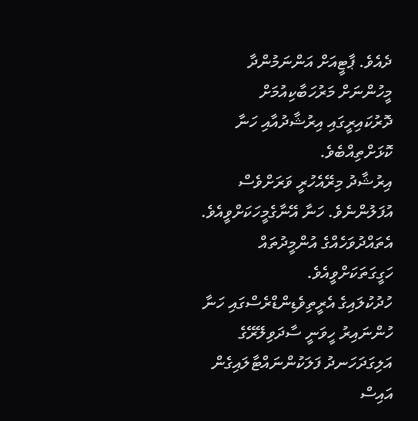ދެއެވެ. ޕާޓީއަށް އަންނަމުންދާ މީހުންނަށް މަރުހަބާކިއުމަށް ދޮރުކައިރީގައި އިރުޝާދުއާއި ހަނާ ކޮޅަށްތިއްބެވެ.
އިރުޝާދު މިރޭއެހުރީ ވަރަށްވެސް އުފަލުންނެވެ. ހަނާ އޭނާގެމީހަކަށްވީއެވެ. އެތައްދުވަހެއްގެ އުންމީދުތައް ހަގީގަތަކަށްވީއެވެ.
ހުދުކުލައިގެ އެރީތިވެޑިންޑްރެސްގައި ހަނާ ހުންނައިރު ހީވަނީ ސާދަވިލޭރޭގެ އަލިގަދަހަނދު ފަލަކުންނައްޓާލައިގެން އައިސް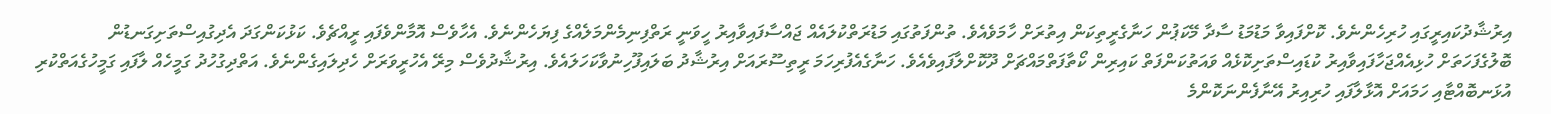އިރުޝާދުކައިރީގައި ހުރިހެންނެވެ. ކޮށްފައިވާ މަޑުމަޑު ސާދާ މޭކަޕުން ހަނާގެރީތިކަން އިތުރަށް ހާމަވެއެވެ. ތުންފަތުގައި މަޑުރަތްކުލައެއް ޖައްސާފައިވާއިރު ހީވަނީ ރަތްފިނިމެންމަލެއްގެ ފިޔަހެންނެވެ. އެހާވެސް އޮމާންވެފައި ރީއްޗެވެ. ކަޅުކަންގަދަ އެދިގުއިސްތަށިގަނޑުން ބޮލުގެފަހަތަށް ހުޅިއެއްޖަހާފައިވާއިރު ކުޑައިސްތަށިކޮޅެއް ވައަތުކަންފަތް ކައިރިން ކޯތާފަތްމައްޗަށް ދޫކޮށްލާފައިވެއެވެ. ހަނާގެއެފުރިހަމަ ރީތިސޫރައަށް އިރުޝާދު ބަލައިފޫހިނުވާކަހަލައެވެ. އިރުޝާދުވެސް މިރޭ އެހުރީވަރަށް ހެދިލައިގެންނެވެ. އަތްދިގުހުދު ގަމީހެއް ލާފައި ގަމީހުގެއަތްކުރި އުޅަނބޮއްޓާއި ހަމައަށް އޮޅާލާފައި ހުރިއިރު އޭނާފެންނަކޮންމެ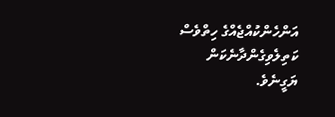އަންހެންކުއްޖެއްގެ ހިތްވެސް ކަތިލެވިގެންދާނެކަން ޔަގީނެވެ.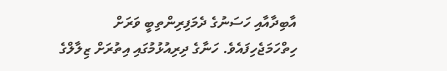އާބިދާއާއި ހަސަނުގެ ދެމަފިރިންތިބީ ވަރަށް ހިތްހަމަޖެހިފައެވެ. ހަނާގެ ދިރިއުޅުމުގައި އިތުރަށް ޒިލާލްގެ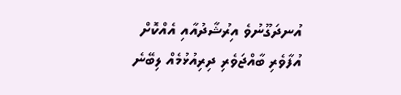އުނދަގޫނުވެ އިރުޝާދުއާއި އެއްކޮށް އުފާވެރި ބާއްޖަވެރި ދިރިއުޅުމެއް ލިބޭނެ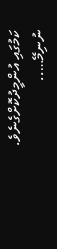ކަމުގައި އުންމީދުކޮށްގެނެވެ.
ނުނިމޭ…..